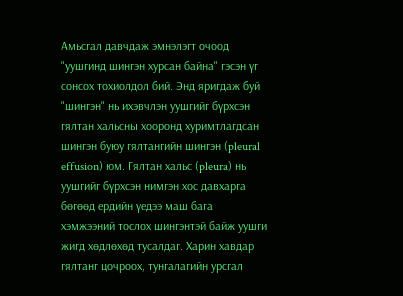Амьсгал давчдаж эмнэлэгт очоод "уушгинд шингэн хурсан байна" гэсэн үг сонсох тохиолдол бий. Энд яригдаж буй "шингэн" нь ихэвчлэн уушгийг бүрхсэн гялтан хальсны хооронд хуримтлагдсан шингэн буюу гялтангийн шингэн (pleural effusion) юм. Гялтан хальс (pleura) нь уушгийг бүрхсэн нимгэн хос давхарга бөгөөд ердийн үедээ маш бага хэмжээний тослох шингэнтэй байж уушги жигд хөдлөхөд тусалдаг. Харин хавдар гялтанг цочроох, тунгалагийн урсгал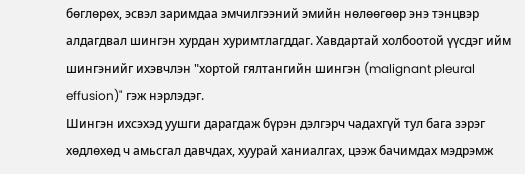бөглөрөх, эсвэл заримдаа эмчилгээний эмийн нөлөөгөөр энэ тэнцвэр алдагдвал шингэн хурдан хуримтлагддаг. Хавдартай холбоотой үүсдэг ийм шингэнийг ихэвчлэн "хортой гялтангийн шингэн (malignant pleural effusion)" гэж нэрлэдэг.
Шингэн ихсэхэд уушги дарагдаж бүрэн дэлгэрч чадахгүй тул бага зэрэг хөдлөхөд ч амьсгал давчдах, хуурай ханиалгах, цээж бачимдах мэдрэмж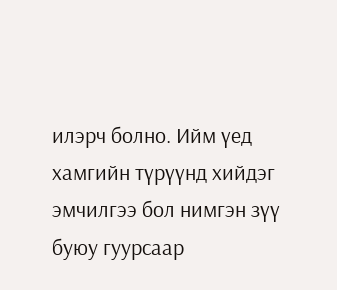илэрч болно. Ийм үед хамгийн түрүүнд хийдэг эмчилгээ бол нимгэн зүү буюу гуурсаар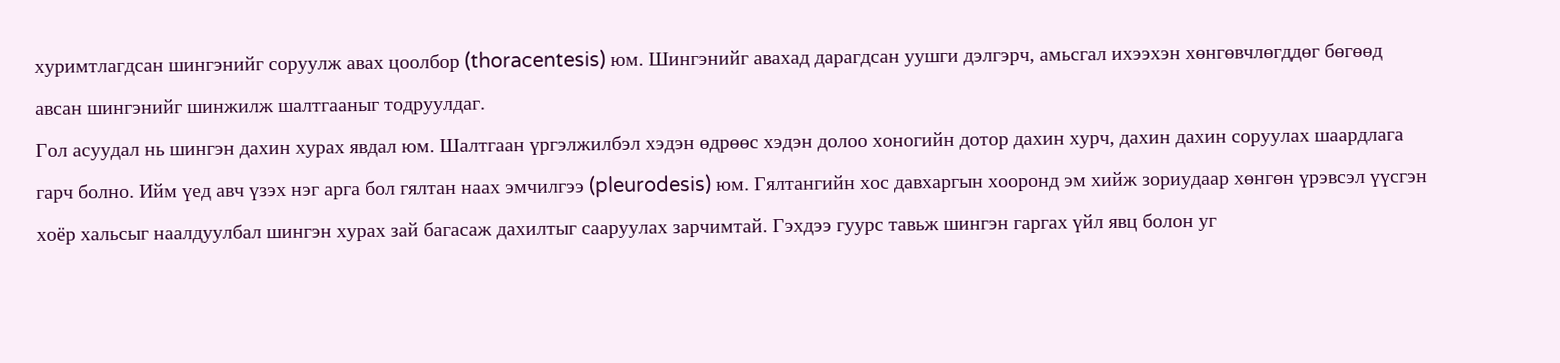хуримтлагдсан шингэнийг соруулж авах цоолбор (thoracentesis) юм. Шингэнийг авахад дарагдсан уушги дэлгэрч, амьсгал ихээхэн хөнгөвчлөгддөг бөгөөд авсан шингэнийг шинжилж шалтгааныг тодруулдаг.
Гол асуудал нь шингэн дахин хурах явдал юм. Шалтгаан үргэлжилбэл хэдэн өдрөөс хэдэн долоо хоногийн дотор дахин хурч, дахин дахин соруулах шаардлага гарч болно. Ийм үед авч үзэх нэг арга бол гялтан наах эмчилгээ (pleurodesis) юм. Гялтангийн хос давхаргын хооронд эм хийж зориудаар хөнгөн үрэвсэл үүсгэн хоёр хальсыг наалдуулбал шингэн хурах зай багасаж дахилтыг сааруулах зарчимтай. Гэхдээ гуурс тавьж шингэн гаргах үйл явц болон уг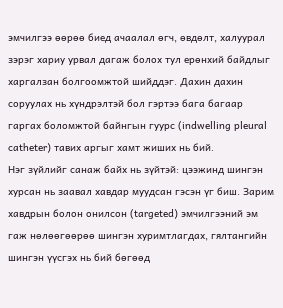эмчилгээ өөрөө биед ачаалал өгч, өвдөлт, халуурал зэрэг хариу урвал дагаж болох тул ерөнхий байдлыг харгалзан болгоомжтой шийддэг. Дахин дахин соруулах нь хүндрэлтэй бол гэртээ бага багаар гаргах боломжтой байнгын гуурс (indwelling pleural catheter) тавих аргыг хамт жиших нь бий.
Нэг зүйлийг санаж байх нь зүйтэй: цээжинд шингэн хурсан нь заавал хавдар муудсан гэсэн үг биш. Зарим хавдрын болон онилсон (targeted) эмчилгээний эм гаж нөлөөгөөрөө шингэн хуримтлагдах, гялтангийн шингэн үүсгэх нь бий бөгөөд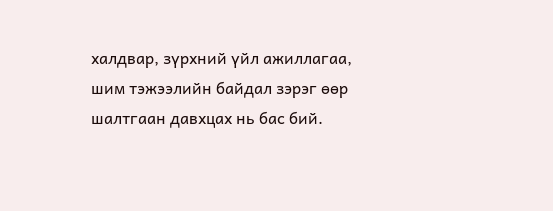халдвар, зүрхний үйл ажиллагаа, шим тэжээлийн байдал зэрэг өөр шалтгаан давхцах нь бас бий.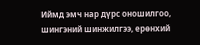Иймд эмч нар дүрс оношилгоо, шингэний шинжилгээ, ерөнхий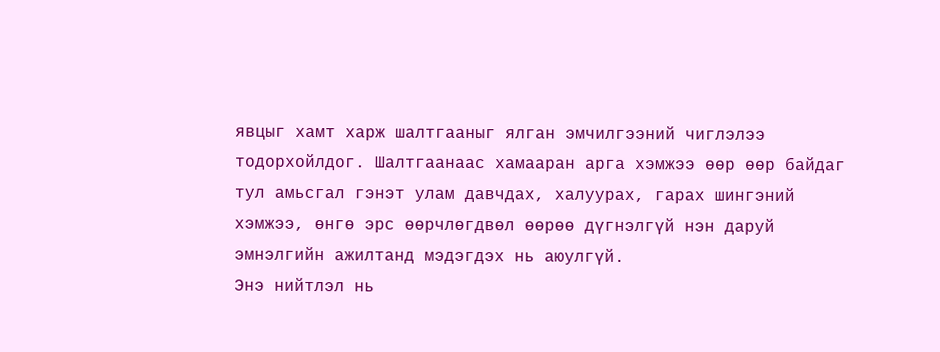явцыг хамт харж шалтгааныг ялган эмчилгээний чиглэлээ тодорхойлдог. Шалтгаанаас хамааран арга хэмжээ өөр өөр байдаг тул амьсгал гэнэт улам давчдах, халуурах, гарах шингэний хэмжээ, өнгө эрс өөрчлөгдвөл өөрөө дүгнэлгүй нэн даруй эмнэлгийн ажилтанд мэдэгдэх нь аюулгүй.
Энэ нийтлэл нь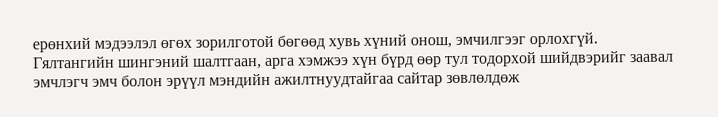ерөнхий мэдээлэл өгөх зорилготой бөгөөд хувь хүний онош, эмчилгээг орлохгүй. Гялтангийн шингэний шалтгаан, арга хэмжээ хүн бүрд өөр тул тодорхой шийдвэрийг заавал эмчлэгч эмч болон эрүүл мэндийн ажилтнуудтайгаа сайтар зөвлөлдөж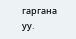гаргана уу.